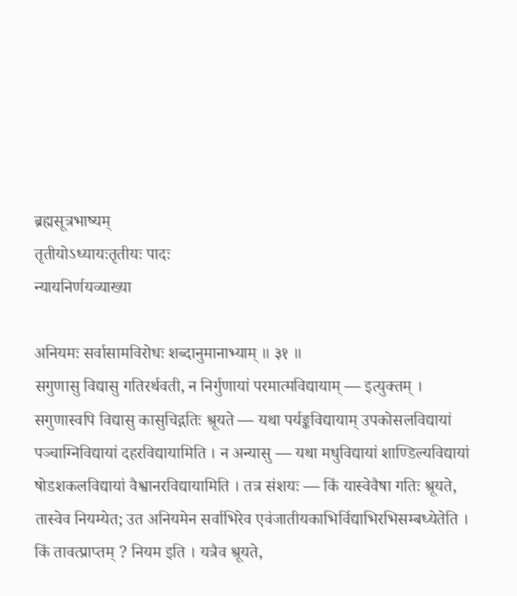ब्रह्मसूत्रभाष्यम्
तृतीयोऽध्यायःतृतीयः पादः
न्यायनिर्णयव्याख्या

अनियमः सर्वासामविरोधः शब्दानुमानाभ्याम् ॥ ३१ ॥
सगुणासु विद्यासु गतिरर्थवती, न निर्गुणायां परमात्मविद्यायाम् — इत्युक्तम् । सगुणास्वपि विद्यासु कासुचिद्गतिः श्रूयते — यथा पर्यङ्कविद्यायाम् उपकोसलविद्यायां पञ्चाग्निविद्यायां दहरविद्यायामिति । न अन्यासु — यथा मधुविद्यायां शाण्डिल्यविद्यायां षोडशकलविद्यायां वैश्वानरविद्यायामिति । तत्र संशयः — किं यास्वेवैषा गतिः श्रूयते, तास्वेव नियम्येत; उत अनियमेन सर्वाभिरेव एवंजातीयकाभिर्विद्याभिरभिसम्बध्येतेति । किं तावत्प्राप्तम् ? नियम इति । यत्रैव श्रूयते,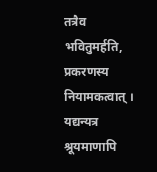तत्रैव भवितुमर्हति, प्रकरणस्य नियामकत्वात् । यद्यन्यत्र श्रूयमाणापि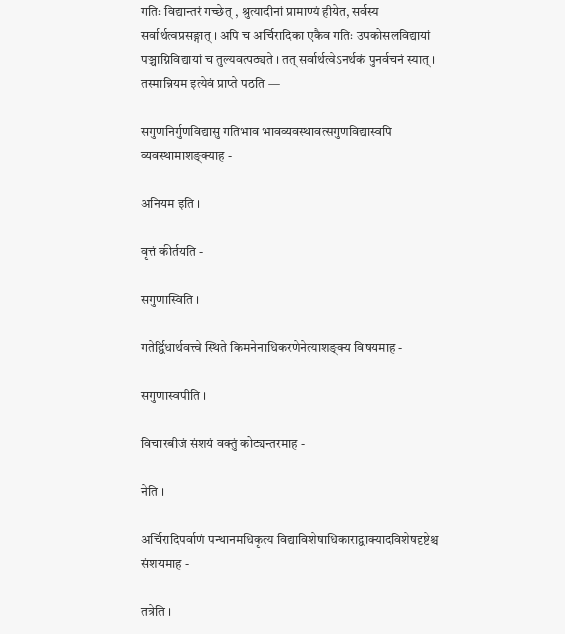गतिः विद्यान्तरं गच्छेत् , श्रुत्यादीनां प्रामाण्यं हीयेत, सर्वस्य सर्वार्थत्वप्रसङ्गात् । अपि च अर्चिरादिका एकैव गतिः उपकोसलविद्यायां पञ्चाग्निविद्यायां च तुल्यवत्पठ्यते । तत् सर्वार्थत्वेऽनर्थकं पुनर्वचनं स्यात् । तस्मान्नियम इत्येवं प्राप्ते पठति —

सगुणनिर्गुणविद्यासु गतिभाव भावव्यवस्थावत्सगुणविद्यास्वपि व्यवस्थामाशङ्क्याह -

अनियम इति ।

वृत्तं कीर्तयति -

सगुणास्विति ।

गतेर्द्विधार्थवत्त्वे स्थिते किमनेनाधिकरणेनेत्याशङ्क्य विषयमाह -

सगुणास्वपीति ।

विचारबीजं संशयं वक्तुं कोट्यन्तरमाह -

नेति ।

अर्चिरादिपर्वाणं पन्थानमधिकृत्य विद्याविशेषाधिकाराद्वाक्यादविशेषदृष्टेश्च संशयमाह -

तत्रेति ।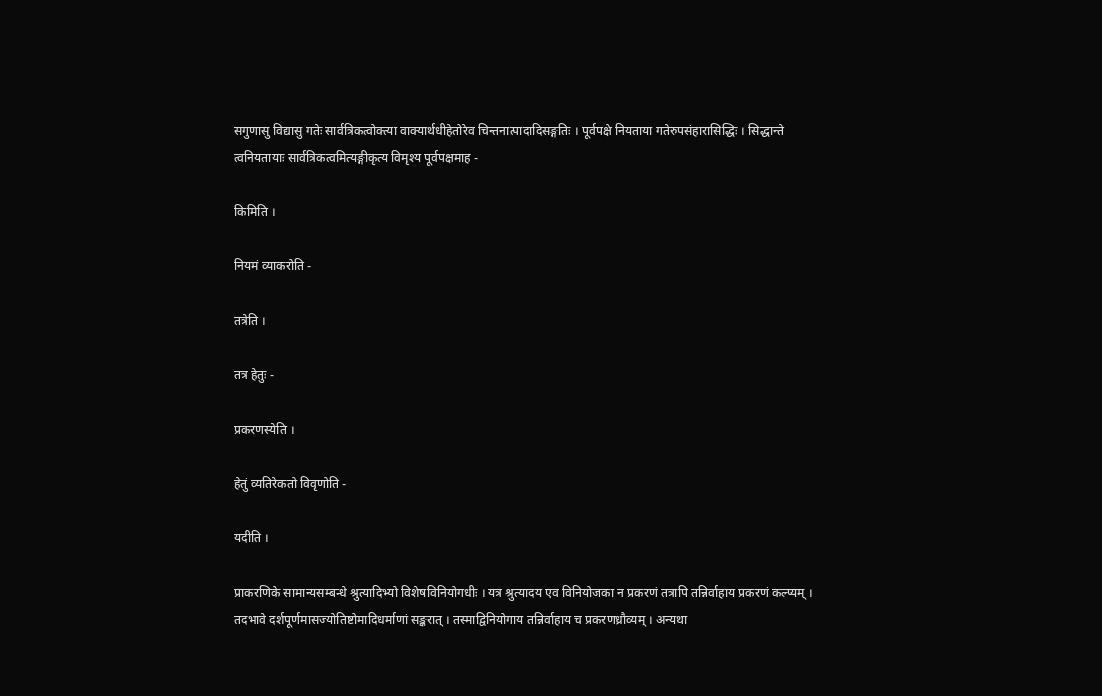सगुणासु विद्यासु गतेः सार्वत्रिकत्वोक्त्या वाक्यार्थधीहेतोरेव चिन्तनात्पादादिसङ्गतिः । पूर्वपक्षे नियताया गतेरुपसंहारासिद्धिः । सिद्धान्ते त्वनियतायाः सार्वत्रिकत्वमित्यङ्गीकृत्य विमृश्य पूर्वपक्षमाह -

किमिति ।

नियमं व्याकरोति -

तत्रेति ।

तत्र हेतुः -

प्रकरणस्येति ।

हेतुं व्यतिरेकतो विवृणोति -

यदीति ।

प्राकरणिके सामान्यसम्बन्धे श्रुत्यादिभ्यो विशेषविनियोगधीः । यत्र श्रुत्यादय एव विनियोजका न प्रकरणं तत्रापि तन्निर्वाहाय प्रकरणं कल्प्यम् । तदभावे दर्शपूर्णमासज्योतिष्टोमादिधर्माणां सङ्करात् । तस्माद्विनियोगाय तन्निर्वाहाय च प्रकरणध्रौव्यम् । अन्यथा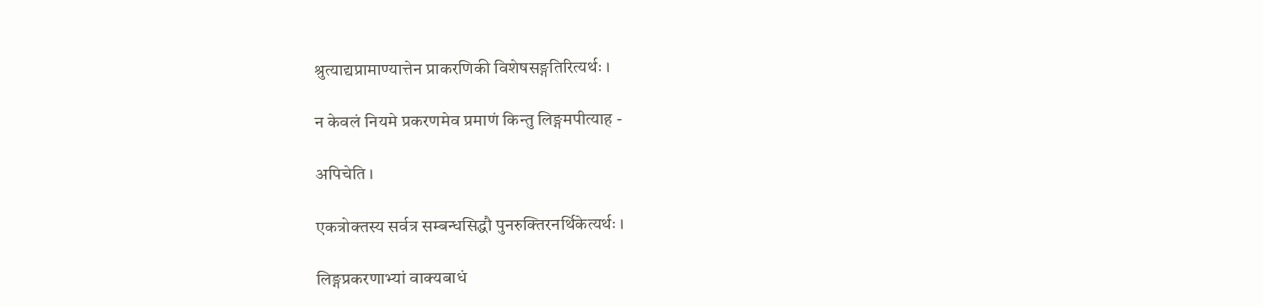श्रुत्याद्यप्रामाण्यात्तेन प्राकरणिकी विशेषसङ्गतिरित्यर्थः ।

न केवलं नियमे प्रकरणमेव प्रमाणं किन्तु लिङ्गमपीत्याह -

अपिचेति ।

एकत्रोक्तस्य सर्वत्र सम्बन्धसिद्धौ पुनरुक्तिरनर्थिकेत्यर्थः ।

लिङ्गप्रकरणाभ्यां वाक्यबाधं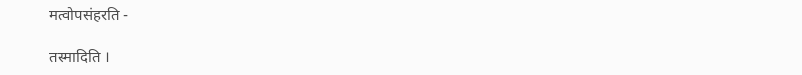मत्वोपसंहरति -

तस्मादिति ।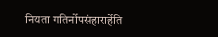नियता गतिर्नोपसंहारार्हेति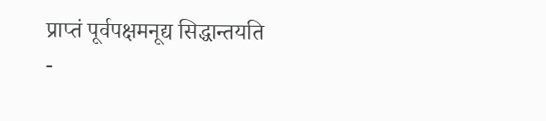प्राप्तं पूर्वपक्षमनूद्य सिद्धान्तयति -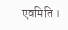एवमिति ।